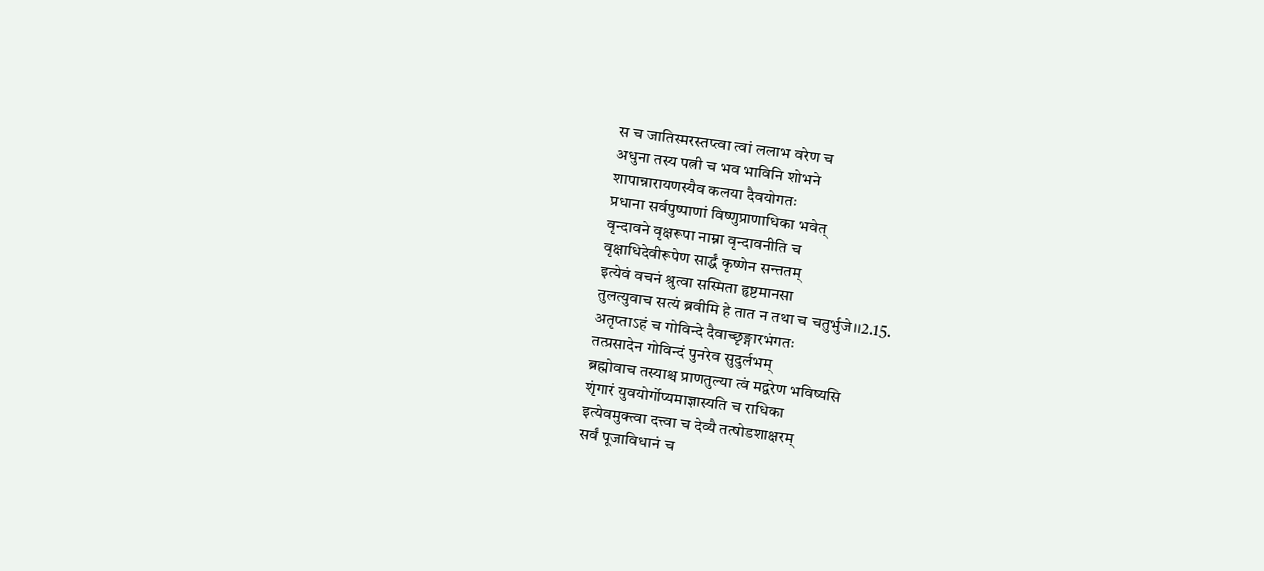स च जातिस्मरस्तप्त्वा त्वां ललाभ वरेण च
अधुना तस्य पत्नी च भव भाविनि शोभने
शापान्नारायणस्यैव कलया दैवयोगतः
प्रधाना सर्वपुष्पाणां विष्णुप्राणाधिका भवेत्
वृन्दावने वृक्षरूपा नाम्ना वृन्दावनीति च
वृक्षाधिदेवीरूपेण सार्द्धं कृष्णेन सन्ततम्
इत्येवं वचनं श्रुत्वा सस्मिता हृष्टमानसा
तुलत्युवाच सत्यं ब्रवीमि हे तात न तथा च चतुर्भुजे।।2.15.
अतृप्ताऽहं च गोविन्दे दैवाच्छृङ्गारभंगतः
तत्प्रसादेन गोविन्दं पुनरेव सुदुर्लभम्
ब्रह्मोवाच तस्याश्च प्राणतुल्या त्वं मद्वरेण भविष्यसि
शृंगारं युवयोर्गोप्यमाज्ञास्यति च राधिका
इत्येवमुक्त्वा दत्त्वा च देव्यै तत्षोडशाक्षरम्
सर्वं पूजाविधानं च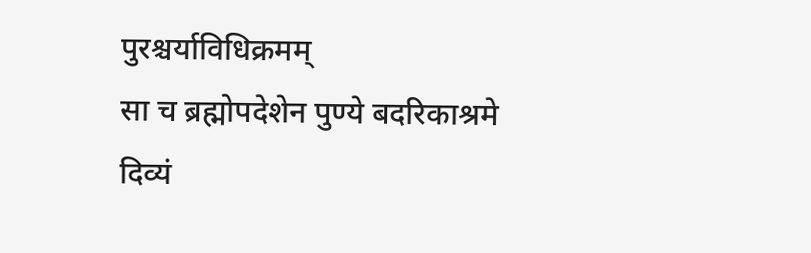पुरश्चर्याविधिक्रमम्
सा च ब्रह्मोपदेशेन पुण्ये बदरिकाश्रमे
दिव्यं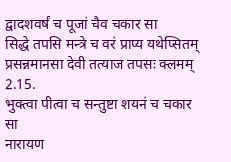द्वादशवर्षं च पूजां चैव चकार सा
सिद्धे तपसि मन्त्रे च वरं प्राप्य यथेप्सितम्
प्रसन्नमानसा देवी तत्याज तपसः क्लमम् 2.15.
भुक्त्वा पीत्वा च सन्तुष्टा शयनं च चकार सा
नारायण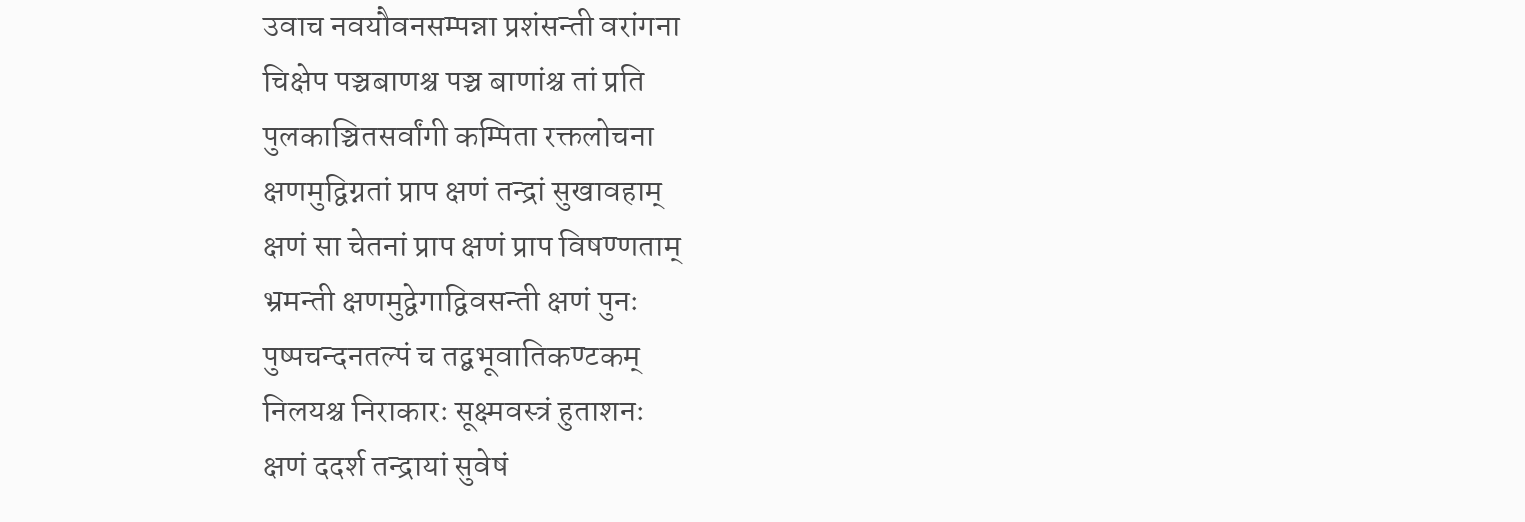उवाच नवयौवनसम्पन्ना प्रशंसन्ती वरांगना
चिक्षेप पञ्चबाणश्च पञ्च बाणांश्च तां प्रति
पुलकाञ्चितसर्वांगी कम्पिता रक्तलोचना
क्षणमुद्विग्नतां प्राप क्षणं तन्द्रां सुखावहाम्
क्षणं सा चेतनां प्राप क्षणं प्राप विषण्णताम्
भ्रमन्ती क्षणमुद्वेगाद्विवसन्ती क्षणं पुनः
पुष्पचन्दनतल्पं च तद्बभूवातिकण्टकम्
निलयश्च निराकारः सूक्ष्मवस्त्रं हुताशनः
क्षणं ददर्श तन्द्रायां सुवेषं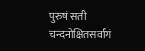पुरुषं सती
चन्दनोक्षितसर्वांगं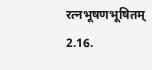रत्नभूषणभूषितम् 2.16.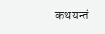कथयन्तं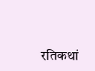रतिकथां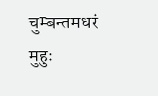चुम्बन्तमधरं मुहुः